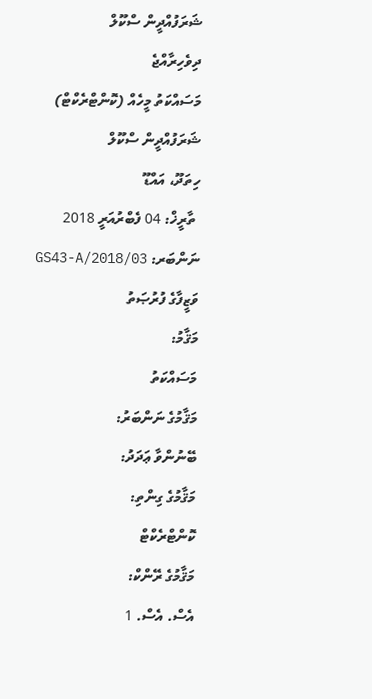ޝަރަފުއްދީން ސްކޫލް
ދިވެހިރާއްޖެ
މަސައްކަތު މީހެއް (ކޮންޓްރެކްޓް)
ޝަރަފުއްދީން ސްކޫލް
ހިތަދޫ، އައްޑޫ
 ތާރީޚް: 04 ފެބްރުއަރީ 2018                                          ނަންބަރ: GS43-A/2018/03
ވަޒީފާގެ ފުރުޞަތު
މަޤާމު:
މަސައްކަތު
މަޤާމުގެ ނަންބަރު:
ބޭނުންވާ ޢަދަދު:
މަޤާމުގެ ގިންތި:
ކޮންޓްރެކްޓް
މަޤާމުގެ ރޭންކް:
އެސް. އެސް. 1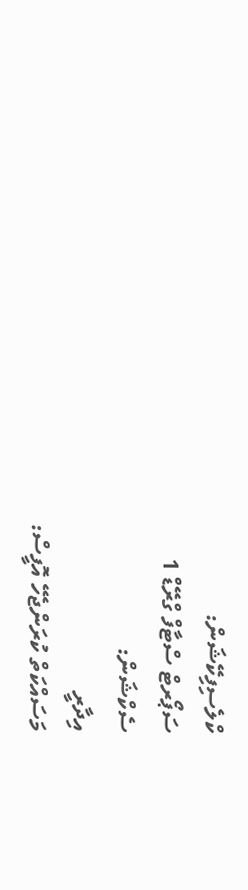ކްލެސިފިކޭޝަން:
ސަޕޯރޓް ސްޓާފް ގްރޭޑް 1
ސެކްޝަން:
އިދާރީ
މަސައްކަތް ކުރަންޖެހޭ އޮފީސް: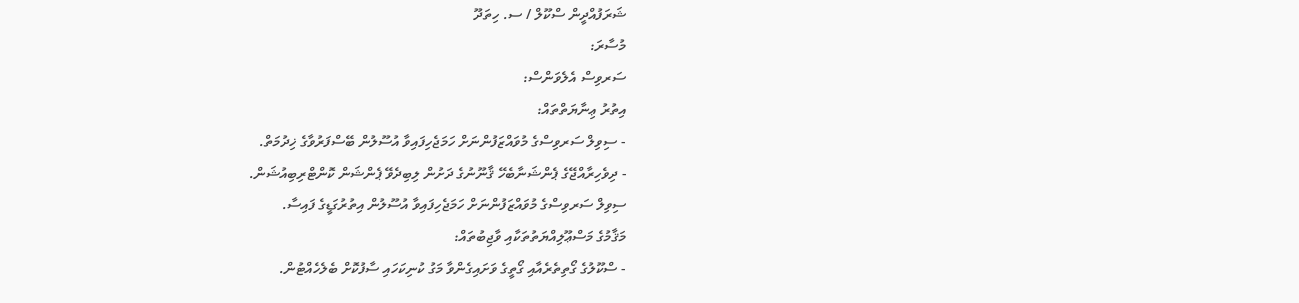ޝަރަފުއްދީން ސްކޫލް / ސ. ހިތަދޫ
މުސާރަ:
ސަރވިސް އެލެވަންސް:
އިތުރު ޢިނާޔަތްތައް:
- ސިވިލް ސަރވިސްގެ މުވައްޒަފުންނަށް ހަމަޖެހިފައިވާ އުސޫލުން ބޭސްފަރުވާގެ ޚިދުމަތް.
- ދިވެހިރާއްޖޭގެ ޕެންޝަނާބެހޭ ޤާނޫނުގެ ދަށުން ލިބިދެވޭ ޕެންޝަން ކޮންޓްރިބިއުޝަން.
ސިވިލް ސަރވިސްގެ މުވައްޒަފުންނަށް ހަމަޖެހިފައިވާ އުސޫލުން އިތުރުގަޑީގެ ފައިސާ.
މަޤާމުގެ މަސްޢޫލިއްޔަތުތަކާއި ވާޖިބުތައް:
- ސްކޫލުގެ ގޯތިތެރެއާއި ގޯތީގެ ވަށައިގެންވާ މަގު ކުނިކަހައި ސާފުކޮށް ބެލެހެއްޓުން.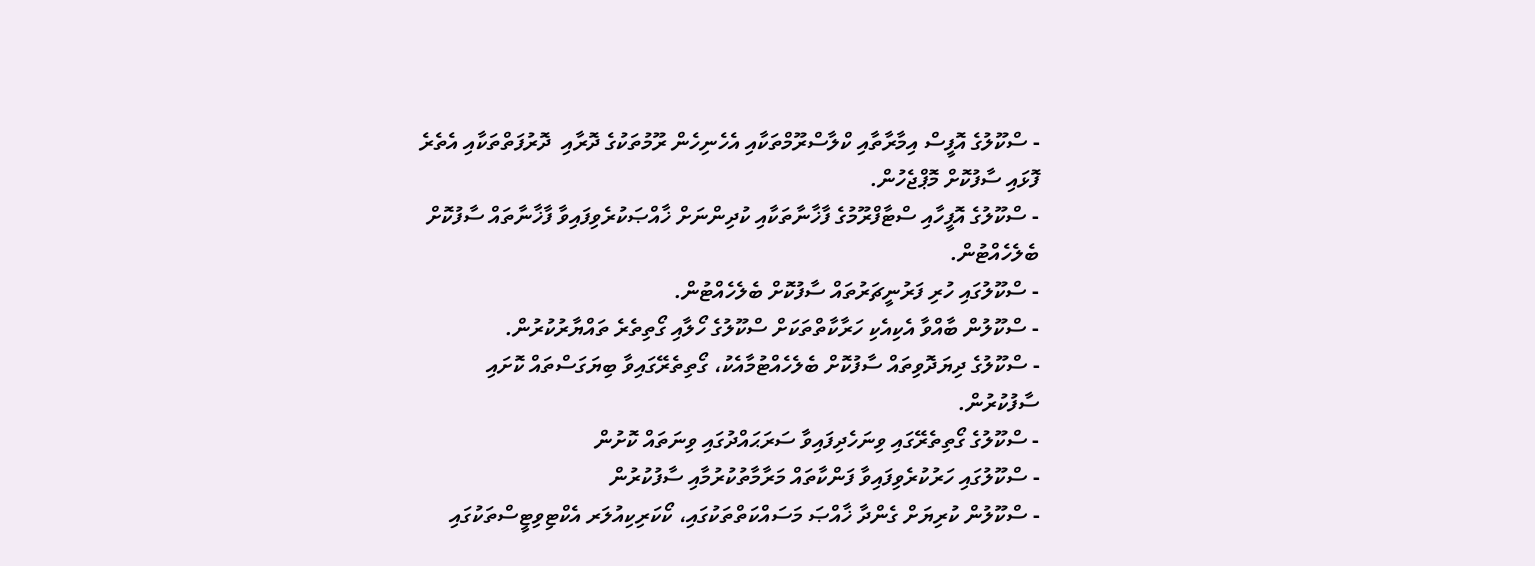- ސްކޫލުގެ އޮފީސް އިމާރާތާއި ކްލާސްރޫމްތަކާއި އެހެނިހެން ރޫމުތަކުގެ ދޮރާއި  ދޮރުފަތްތަކާއި އެތެރެ ފޮޅައި ސާފުކޮށް މޮޕްޖެހުން.
- ސްކޫލުގެ އޮފީހާއި ސްޓާފްރޫމުގެ ފާޚާނާތަކާއި ކުދިންނަށް ޚާއްޞަކުރެވިފައިވާ ފާޚާނާތައް ސާފުކޮށް ބެލެހެއްޓުން.
- ސްކޫލުގައި ހުރި ފަރުނީޗަރުތައް ސާފުކޮށް ބެލެހެއްޓުން.
- ސްކޫލުން ބާއްވާ އެކިއެކި ހަރާކާތްތަކަށް ސްކޫލުގެ ހޯލާއި ގޯތިތެރެ ތައްޔާރުކުރުން.
- ސްކޫލުގެ ދިޔަދޮވިތައް ސާފުކޮށް ބެލެހެއްޓުމާއެކު، ގޯތިތެރޭގައިވާ ބިޔަގަސްތައް ކޮށައި ސާފުކުރުން.
- ސްކޫލުގެ ގޯތިތެރޭގައި ވިނަހެދިފައިވާ ސަރަޙައްދުގައި ވިނަތައް ކޮށުން
- ސްކޫލުގައި ހަރުކުރެވިފައިވާ ފަންކާތައް މަރާމާތުކުރުމާއި ސާފުކުރުން
- ސްކޫލުން ކުރިޔަށް ގެންދާ ޚާއްޞަ މަސައްކަތްތަކުގައި، ކޯކަރިކިއުލަރ އެކްޓިވިޓީސްތަކުގައި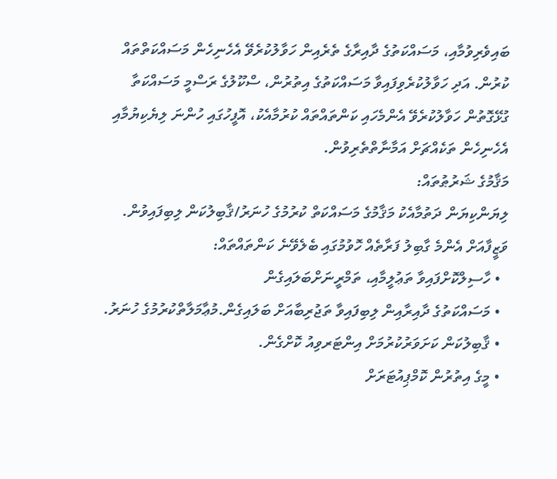ބައިވެރިވުމާއި، މަސައްކަތުގެ ދާއިރާގެ ތެރެއިން ހަވާލުކުރެވޭ އެހެނިހެން މަސައްކަތްތައް ކުރުން. އަދި ހަވާލުކުރެވިފައިވާ މަސައްކަތުގެ އިތުރުން، ސްކޫލުގެ ރަސްމީ މަސައްކަތާ ގުޅޭގޮތުން ހަވާލުކުރެވޭ އެންމެހައި ކަންތައްތައް ކުރުމާއެކު، އޮފީހުގައި ހުންނަ ލިޔެކިޔުމާއި އެހެނިހެން ތަކެއްޗަށް އަމާނާތްތެރިވުން.
މަޤާމުގެ ޝަރުޠުތައް:
ލިޔަންކިޔަން ދަތުމާއެކު މަޤާމުގެ މަސައްކަތް ކުރުމުގެ ހުނަރު/ޤާބިލުކަން ލިބިފައިވުން.
ވަޒީފާއަށް އެންމެ ގާބިލު ފަރާތެއް ހޮވުމުގައި ބެލެވޭނެ ކަންތައްތައް:
  • ހާސިލްކޮށްފައިވާ ތަޢުލީމާއި، ތަމްރީނަށްބަލައިގެން
  • މަސައްކަތުގެ ދާއިރާއިން ލިބިފައިވާ ތަޖުރިބާއަށް ބަލައިގެން.މުޢާމަލާތްކުރުމުގެ ހުނަރު.
  • ޤާބިލުކަން ކަށަވަރުކުރުމަށް އިންޓަރވިއު ކޮށްގެން.
  • މީގެ އިތުރުން ކޮމްޕިއުޓަރަށް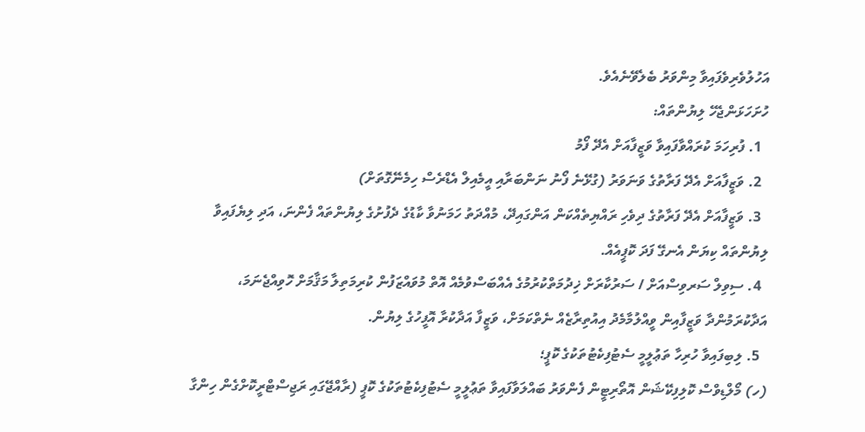އަހުލުވެރިވެފައިވާ މިންވަރު ބެލެވޭނެއެވެ.
ހުށަހަޅަންޖެހޭ ލިޔުންތައް:
  1. ފުރިހަމަ ކުރައްވާފައިވާ ވަޒީފާއަށް އެދޭ ފޯމު
  2. ވަޒީފާއަށް އެދޭ ފަރާތުގެ ވަނަވަރު (ގުޅޭނެ ފޯނު ނަންބަރާއި އީމެއިލް އެޑްރެސް ހިމެނޭގޮތަށް)
  3. ވަޒީފާއަށް އެދޭ ފަރާތުގެ ދިވެހި ރައްޔިތެއްކަން އަންގައިދޭ، މުއްދަތު ހަމަނުވާ ކާޑުގެ ދެފުށުގެ ލިޔުންތައް ފެންނަ، އަދި ލިޔެފައިވާ ލިޔުންތައް ކިޔަން އެނގޭ ފަދަ ކޮޕީއެއް.
  4. ސިވިލް ސަރވިސްއަށް / ސަރުކާރަށް ޚިދުމަތްކުރުމުގެ އެއްބަސްވުމެއް އޮތް މުވައްޒަފުން ކުރިމަތިލާ މަޤާމަށް ހޮވިއްޖެނަމަ، އަދާކުރަމުންދާ ވަޒީފާއިން ވީއްލުމާމެދު އިއުތިރާޒެއް ނެތްކަމަށް، ވަޒީފާ އަދާކުރާ އޮފީހުގެ ލިޔުން.
  5. ލިބިފައިވާ ހުރިހާ ތަޢުލީމީ ސެޓުފިކެޓުތަކުގެ ކޮޕީ؛
(ހ) މޯލްޑިވްސް ކޮލިފިކޭޝަން އޮތޯރިޓީން ފެންވަރު ބައްލަވާފައިވާ ތަޢުލީމީ ސެޓުފިކެޓުތަކުގެ ކޮޕީ (ރާއްޖޭގައި ރަޖިސްޓްރީކޮށްގެން ހިންގާ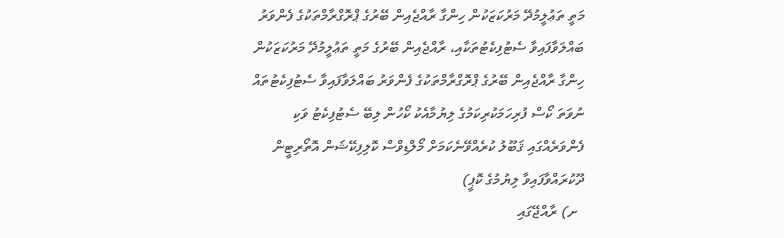މަތީ ތަޢުލީމުދޭ މަރުކަޒަކުން ހިންގާ ރާއްޖެއިން ބޭރުގެ ޕްރޮގްރާމްތަކުގެ ފެންވަރު ބައްލަވާފައިވާ ސެޓުފިކެޓުތަކާއި، ރާއްޖެއިން ބޭރުގެ މަތީ ތަޢުލީމުދޭ މަރުކަޒަކުން ހިންގާ ރާއްޖެއިން ބޭރުގެ ޕްރޮގްރާމްތަކުގެ ފެންވަރު ބައްލަވާފައިވާ ސެޓުފިކެޓުތައް ނުވަތަ ކޯސް ފުރިހަމަކުރިކަމުގެ ލިޔުމާއެކު ކޯހުން ލިބޭ ސެޓުފިކެޓު ވަކި ފެންވަރެއްގައި ޤަބޫލު ކުރެއްވޭނެކަމަށް މޯލްޑިވްސް ކޮލިފިކޭޝަން އޮތޯރިޓީން ދޫކުރައްވާފައިވާ ލިޔުމުގެ ކޮޕީ)
  ށ) ރާއްޖޭގައި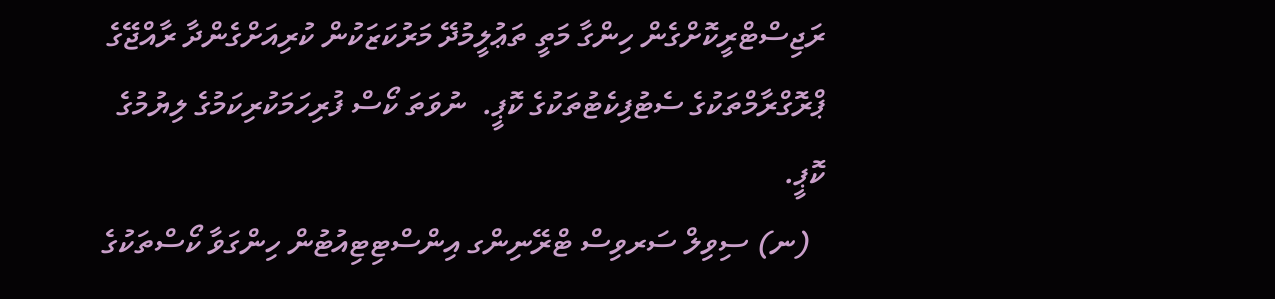ރަޖިސްޓްރީކޮށްގެން ހިންގާ މަތީ ތަޢުލީމުދޭ މަރުކަޒަކުން ކުރިއަށްގެންދާ ރާއްޖޭގެ      ޕްރޮގްރާމްތަކުގެ ސެޓުފިކެޓުތަކުގެ ކޮޕީ.  ނުވަތަ ކޯސް ފުރިހަމަކުރިކަމުގެ ލިޔުމުގެ ކޮޕީ.
  (ނ) ސިވިލް ސަރވިސް ޓްރޭނިންގ އިންސްޓިޓިއުޓުން ހިންގަވާ ކޯސްތަކުގެ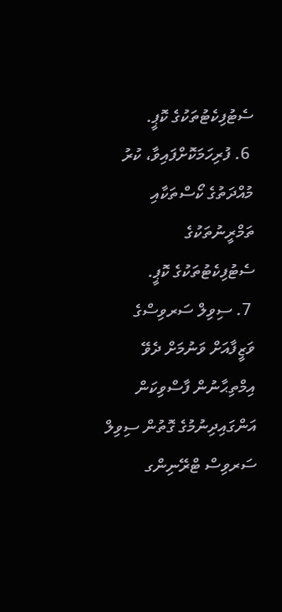ސެޓުފިކެޓުތަކުގެ ކޮޕީ.
 6. ފުރިހަމަކޮށްފައިވާ، ކުރު މުއްދަތުގެ ކޯސްތަކާއި ތަމްރީނުތަކުގެ ސެޓުފިކެޓުތަކުގެ ކޮޕީ.
 7. ސިވިލް ސަރވިސްގެ ވަޒީފާއަށް ވަނުމަށް ދެވޭ އިމްތިޙާނުން ފާސްވިކަން އަންގައިދިނުމުގެ ގޮތުން ސިވިލް ސަރވިސް ޓްރޭނިންގ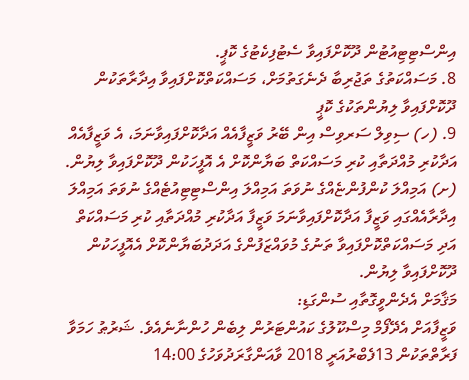އިންސްޓިޓިއުޓުން ދޫކޮށްފައިވާ ސެޓުފިކެޓުގެ ކޮޕީ.
8. މަސައްކަތުގެ ތަޖުރިބާ ދެނެގަތުމަށް، މަސައްކަތްކޮށްފައިވާ އިދާރާތަކުން ދޫކޮށްފައިވާ ލިޔުންތަކުގެ ކޮޕީ
9. (ހ) ސިވިލް ސަރވިސް އިން ބޭރު ވަޒީފާއެއް އަދާކޮށްފައިވާނަމަ، އެ ވަޒީފާއެއް އަދާކުރި މުއްދަތާއި ކުރި މަސައްކަތް ބަޔާންކޮށް އެ އޮފީހަކުން ދޫކޮށްފައިވާ ލިޔުން.
(ށ) އަމިއްލަ ކުންފުންޏެއްގެ ނުވަތަ އަމިއްލަ އިންސްޓިޓިއުޓެއްގެ ނުވަތަ އަމިއްލަ އިދާރާއެއްގައި ވަޒީފާ އަދާކޮށްފައިވާނަމަ ވަޒީފާ އަދާކުރި މުއްދަތާއި ކުރި މަސައްކަތް އަދި މަސައްކަތްކޮށްފައިވާ ތަނުގެ މުވައްޒަފުންގެ އަދަދުބަޔާންކޮށް އެއޮފީހަކުން ދޫކޮށްފައިވާ ލިޔުން.
މަޤާމަށް އެދެންވީގޮތާއި ސުންގަޑި:
ވަޒީފާއަށް އެދޭފޯމް މިސްކޫލުގެ ކައުންޓަރުން ލިބެން ހުންނާނެއެވެ. ޝަރުޠު ހަމަވާ ފަރާތްތަކުން 13ފެބްރުއަރީ 2018 ވާއަންގާރަދުވަހުގެ 14:00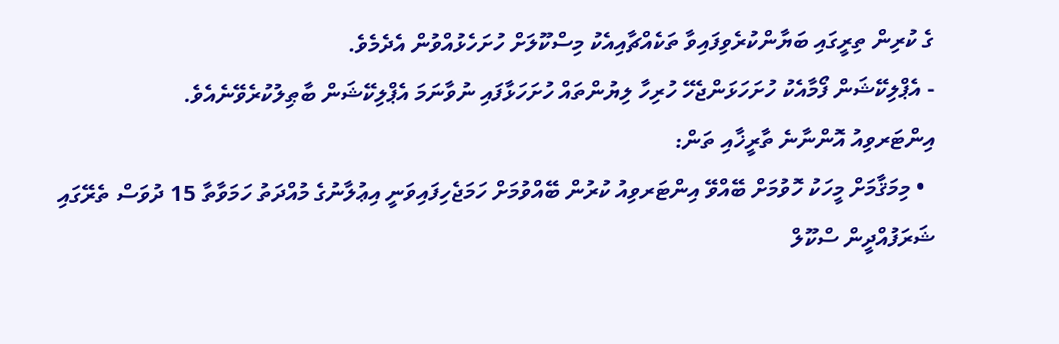ގެ ކުރިން ތިރީގައި ބަޔާންކުރެވިފައިވާ ތަކެއްޗާއިއެކު މިސްކޫލަށް ހުށަހެޅުއްވުން އެދެމެވެ.
- އެޕްލިކޭޝަން ފޯމާއެކު ހުށަހަޅަންޖެހޭ ހުރިހާ ލިޔުންތައް ހުށަހަޅާފައި ނުވާނަމަ އެޕްލިކޭޝަން ބާޠިލުކުރެވޭނެއެވެ.
އިންޓަރވިއު އޮންނާނެ ތާރީޚާއި ތަން:
  • މިމަޤާމަށް މީހަކު ހޮވުމަށް ބޭއްވޭ އިންޓަރވިއު ކުރުން ބޭއްވުމަށް ހަމަޖެހިފައިވަނީ އިޢުލާނުގެ މުއްދަތު ހަމަވާތާ 15 ދުވަސް ތެރޭގައި ޝަރަފުއްދީން ސްކޫލް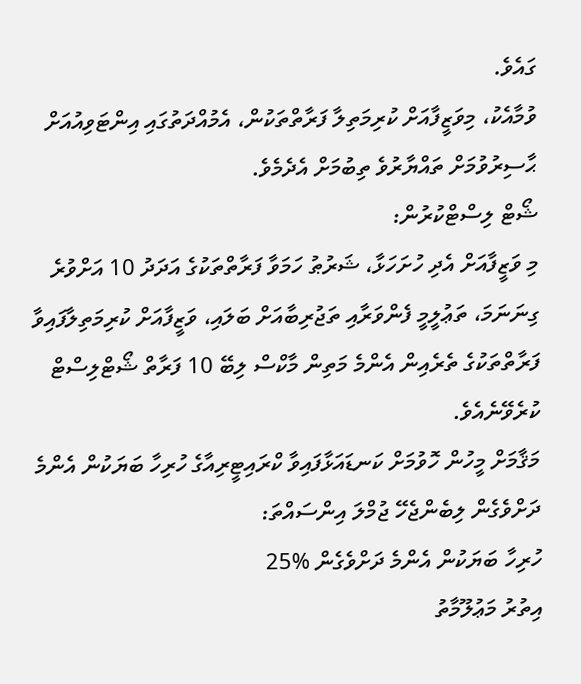ގައެވެ.
ވުމާއެކު، މިވަޒީފާއަށް ކުރިމަތިލާ ފަރާތްތަކުން، އެމުއްދަތުގައި އިންޓަވިއުއަށް ޙާސިރުވުމަށް ތައްޔާރުވެ ތިބުމަށް އެދެމެވެ.
ޝޯޓް ލިސްޓްކުރުން:
މި ވަޒީފާއަށް އެދި ހުށަހަޅާ، ޝަރުޠު ހަމަވާ ފަރާތްތަކުގެ އަދަދު 10 އަށްވުރެ ގިނަނަމަ، ތަޢުލީމީ ފެންވަރާއި ތަޖުރިބާއަށް ބަލައި، ވަޒީފާއަށް ކުރިމަތިލާފައިވާ ފަރާތްތަކުގެ ތެރެއިން އެންމެ މަތިން މާކްސް ލިބޭ 10 ފަރާތް ޝޯޓްލިސްޓް ކުރެވޭނެއެވެ.
މަޤާމަށް މީހުން ހޮވުމަށް ކަނޑައަޅާފައިވާ ކްރައިޓީރިއާގެ ހުރިހާ ބަޔަކުން އެންމެ ދަށްވެގެން ލިބެންޖެހޭ ޖުމްލަ އިންސައްތަ:
ހުރިހާ ބަޔަކުން އެންމެ ދަށްވެގެން %25
އިތުރު މަޢުލޫމާތު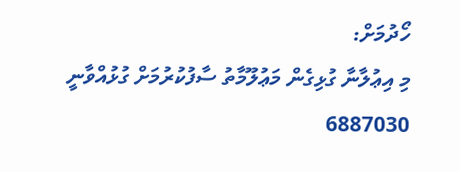ހޯދުމަށް:
މި އިޢުލާނާ ގުޅިގެން މަޢުލޫމާތު ސާފުކުރުމަށް ގުޅުއްވާނީ 6887030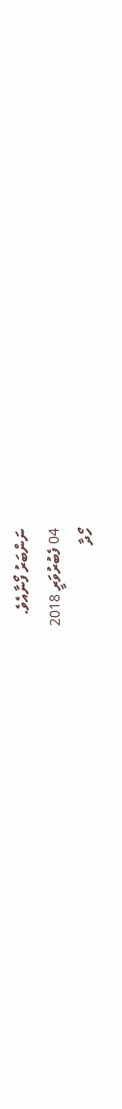ނަންބަރު ފޯނާއެވެ.
04 ފެބުރުވަރީ 2018
ހޯދާ